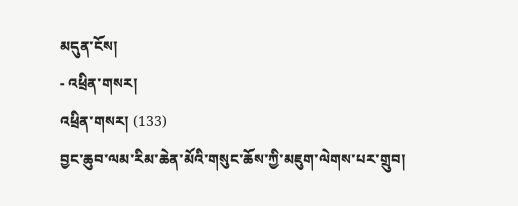མདུན་ངོས།
- འཕྲིན་གསར།
འཕྲིན་གསར། (133)
བྱང་ཆུབ་ལམ་རིམ་ཆེན་མོའི་གསུང་ཆོས་ཀྱི་མཇུག་ལེགས་པར་གྲུབ།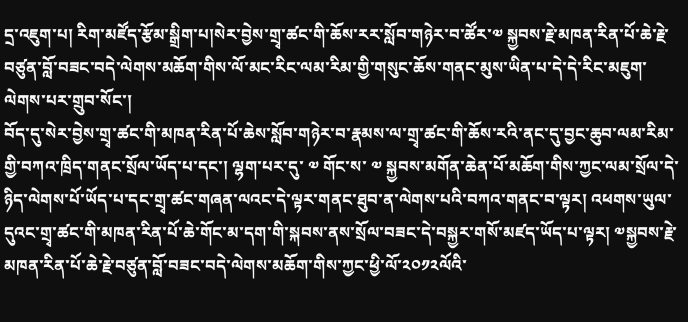དྲ་འཇུག་པ། རིག་མཛོད་རྩོམ་སྒྲིག་པ།སེར་བྱེས་གྲྭ་ཚང་གི་ཆོས་རར་སློབ་གཉེར་བ་ཚོར་༧ སྐྱབས་རྗེ་མཁན་རིན་པོ་ཆེ་རྗེ་བཙུན་བློ་བཟང་བདེ་ལེགས་མཆོག་གིས་ལོ་མང་རིང་ལམ་རིམ་གྱི་གསུང་ཆོས་གནང་མུས་ཡིན་པ་དེ་དེ་རིང་མཇུག་ལེགས་པར་གྲུབ་སོང་།
བོད་དུ་སེར་བྱེས་གྲྭ་ཚང་གི་མཁན་རིན་པོ་ཆེས་སློབ་གཉེར་བ་རྣམས་ལ་གྲྭ་ཚང་གི་ཆོས་རའི་ནང་དུ་བྱང་ཆུབ་ལམ་རིམ་གྱི་བཀའ་ཁྲིད་གནང་སྲོལ་ཡོད་པ་དང་། ལྷག་པར་དུ་ ༧ གོང་ས་ ༧ སྐྱབས་མགོན་ཆེན་པོ་མཆོག་གིས་ཀྱང་ལམ་སྲོལ་དེ་ཉིད་ལེགས་པོ་ཡོད་པ་དང་གྲྭ་ཚང་གཞན་ལའང་དེ་ལྟར་གནང་ཐུབ་ན་ལེགས་པའི་བཀའ་གནང་བ་ལྟར། འཕགས་ཡུལ་དུའང་གྲྭ་ཚང་གི་མཁན་རིན་པོ་ཆེ་གོང་མ་དག་གི་སྐབས་ནས་སྲོལ་བཟང་དེ་བསྐྱར་གསོ་མཛད་ཡོད་པ་ལྟར། ༧སྐྱབས་རྗེ་མཁན་རིན་པོ་ཆེ་རྗེ་བཙུན་བློ་བཟང་བདེ་ལེགས་མཆོག་གིས་ཀྱང་ཕྱི་ལོ་༢༠༡༢ལོའི་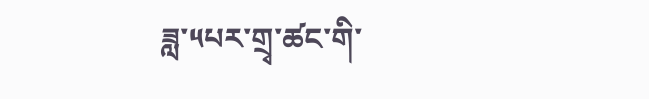ཟླ་༥པར་གྲྭ་ཚང་གི་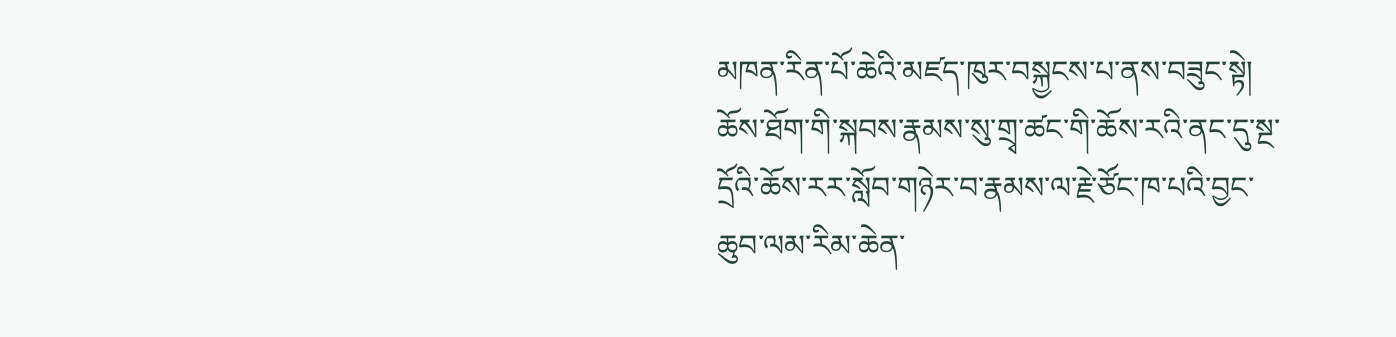མཁན་རིན་པོ་ཆེའི་མཛད་ཁུར་བསྐྱངས་པ་ནས་བཟུང་སྟེ། ཆོས་ཐོག་གི་སྐབས་རྣམས་སུ་གྲྭ་ཚང་གི་ཆོས་རའི་ནང་དུ་སྔ་དྲོའི་ཆོས་རར་སློབ་གཉེར་བ་རྣམས་ལ་རྗེ་ཙོང་ཁ་པའི་བྱང་ཆུབ་ལམ་རིམ་ཆེན་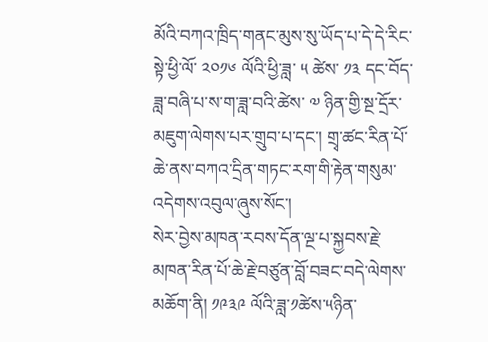མོའི་བཀའ་ཁྲིད་གནང་མུས་སུ་ཡོད་པ་དེ་དེ་རིང་སྟེ་ཕྱི་ལོ་ ༢༠༡༦ ལོའི་ཕྱི་ཟླ་ ༥ ཚེས་ ༡༣ དང་བོད་ཟླ་བཞི་པ་ས་ག་ཟླ་བའི་ཚེས་ ༧ ཉིན་གྱི་སྔ་དྲོར་མཇུག་ལེགས་པར་གྲུབ་པ་དང་། གྲྭ་ཚང་རིན་པོ་ཆེ་ནས་བཀའ་དྲིན་གཏང་རག་གི་རྟེན་གསུམ་འདེགས་འབུལ་ཞུས་སོང་།
སེར་བྱེས་མཁན་རབས་དོན་ལྔ་པ་སྐྱབས་རྗེ་མཁན་རིན་པོ་ཆེ་རྗེ་བཙུན་བློ་བཟང་བདེ་ལེགས་མཆོག་ནི། ༡༩༣༩ ལོའི་ཟླ་༡ཚེས་༥ཉིན་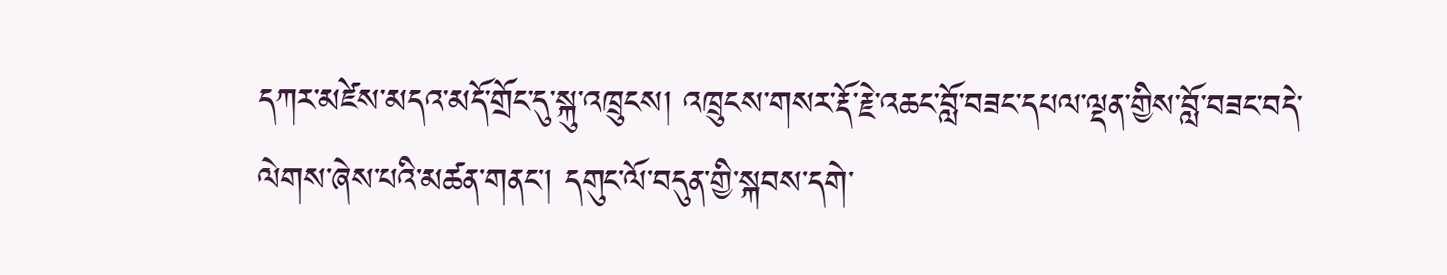དཀར་མཛེས་མདའ་མདོ་གྲོང་དུ་སྐུ་འཁྲུངས། འཁྲུངས་གསར་རྡོ་རྗེ་འཆང་བློ་བཟང་དཔལ་ལྡན་གྱིས་བློ་བཟང་བདེ་ལེགས་ཞེས་པའི་མཚན་གནང་། དགུང་ལོ་བདུན་གྱི་སྐབས་དགེ་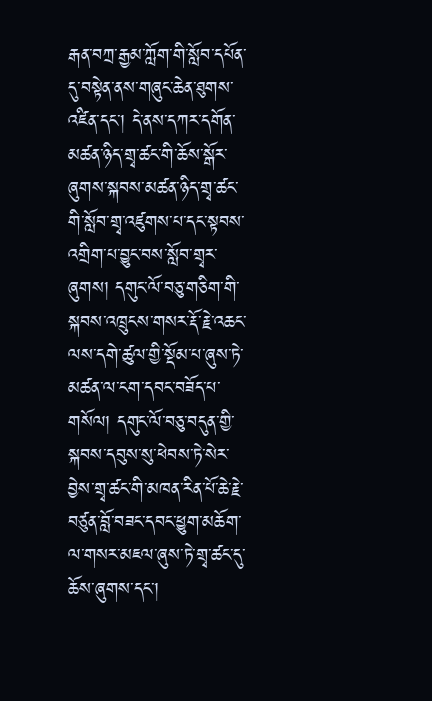རྒན་བཀྲ་རྒྱམ་ཀློག་གི་སློབ་དཔོན་དུ་བསྟེན་ནས་གཞུང་ཆེན་ཐུགས་འཛིན་དང་། དེ་ནས་དཀར་དགོན་མཚན་ཉིད་གྲྭ་ཚང་གི་ཆོས་སྒོར་ཞུགས་སྐབས་མཚན་ཉིད་གྲྭ་ཚང་གི་སློབ་གྲྭ་འཛུགས་པ་དང་སྟབས་འགྲིག་པ་བྱུང་བས་སློབ་གྲྭར་ཞུགས། དགུང་ལོ་བཅུ་གཅིག་གི་སྐབས་འཁྲུངས་གསར་རྡོ་རྗེ་འཆང་ལས་དགེ་ཚུལ་གྱི་སྡོམ་པ་ཞུས་ཏེ་མཚན་ལ་ངག་དབང་བཟོད་པ་གསོལ། དགུང་ལོ་བཅུ་བདུན་གྱི་སྐབས་དབུས་སུ་ཕེབས་ཏེ་སེར་བྱེས་གྲྭ་ཚང་གི་མཁན་རིན་པོ་ཆེ་རྗེ་བཙུན་བློ་བཟང་དབང་ཕྱུག་མཆོག་ལ་གསར་མཇལ་ཞུས་ཏེ་གྲྭ་ཚང་དུ་ཆོས་ཞུགས་དང་།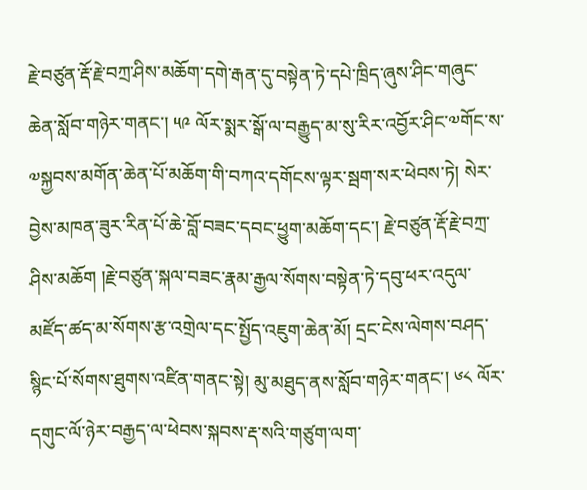རྗེ་བཙུན་རྡོ་རྗེ་བཀྲ་ཤིས་མཆོག་དགེ་རྒན་དུ་བསྟེན་ཏེ་དཔེ་ཁྲིད་ཞུས་ཤིང་གཞུང་ཆེན་སློབ་གཉེར་གནང་། ༥༩ ལོར་སྨར་སྒོ་ལ་བརྒྱུད་མ་སུ་རིར་འབྱོར་ཤིང་༧གོང་ས་༧སྐྱབས་མགོན་ཆེན་པོ་མཆོག་གི་བཀའ་དགོངས་ལྟར་སྦག་སར་ཕེབས་ཏེ། སེར་བྱེས་མཁན་ཟུར་རིན་པོ་ཆེ་བློ་བཟང་དབང་ཕྱུག་མཆོག་དང་། རྗེ་བཙུན་རྡོ་རྗེ་བཀྲ་ཤིས་མཆོག །རྗེ་བཙུན་སྐལ་བཟང་རྣམ་རྒྱལ་སོགས་བསྟེན་ཏེ་དབུ་ཕར་འདུལ་མཛོད་ཚད་མ་སོགས་རྩ་འགྲེལ་དང་སྤྱོད་འཇུག་ཆེན་མོ། དྲང་ངེས་ལེགས་བཤད་སྙིང་པོ་སོགས་ཐུགས་འཛིན་གནང་སྟེ། མུ་མཐུད་ནས་སློབ་གཉེར་གནང་། ༦༨ ལོར་དགུང་ལོ་ཉེར་བརྒྱད་ལ་ཕེབས་སྐབས་རྡ་སའི་གཙུག་ལག་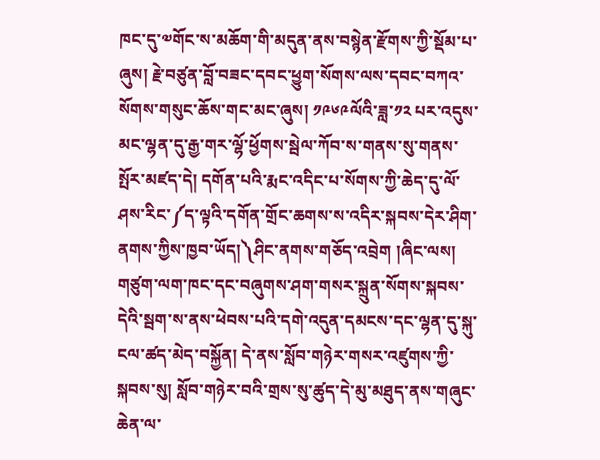ཁང་དུ་༧གོང་ས་མཆོག་གི་མདུན་ནས་བསྙེན་རྫོགས་ཀྱི་སྡོམ་པ་ཞུས། རྗེ་བཙུན་བློ་བཟང་དབང་ཕྱུག་སོགས་ལས་དབང་བཀའ་སོགས་གསུང་ཆོས་གང་མང་ཞུས། ༡༩༦༩ལོའི་ཟླ་༡༢ པར་འདུས་མང་ལྷན་དུ་རྒྱ་གར་ལྷོ་ཕྱོགས་སྦེལ་ཀོབ་ས་གནས་སུ་གནས་སྤོར་མཛད་དེ། དགོན་པའི་རྨང་འདིང་པ་སོགས་ཀྱི་ཆེད་དུ་ལོ་ཤས་རིང་༼ད་ལྟའི་དགོན་གྲོང་ཆགས་ས་འདིར་སྐབས་དེར་ཤིག་ནགས་ཀྱིས་ཁྱབ་ཡོད།༽ཤིང་ནགས་གཅོད་འབྲེག །ཞིང་ལས། གཙུག་ལག་ཁང་དང་བཞུགས་ཤག་གསར་སྐྲུན་སོགས་སྐབས་དེའི་སྦག་ས་ནས་ཕེབས་པའི་དགེ་འདུན་དམངས་དང་ལྷན་དུ་སྐུ་ངལ་ཚད་མེད་བསྐྱོན། དེ་ནས་སློབ་གཉེར་གསར་འཛུགས་ཀྱི་སྐབས་སུ། སློབ་གཉེར་བའི་གྲས་སུ་ཚུད་དེ་མུ་མཐུད་ནས་གཞུང་ཆེན་ལ་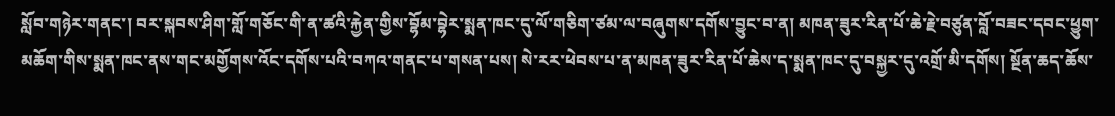སློབ་གཉེར་གནང་། བར་སྐབས་ཤིག་གློ་གཅོང་གི་ན་ཚའི་རྐྱེན་གྱིས་བྷོམ་བྷེར་སྨན་ཁང་དུ་ལོ་གཅིག་ཙམ་ལ་བཞུགས་དགོས་བྱུང་བ་ན། མཁན་ཟུར་རིན་པོ་ཆེ་རྗེ་བཙུན་བློ་བཟང་དབང་ཕྱུག་མཆོག་གིས་སྨན་ཁང་ནས་གང་མགྱོགས་འོང་དགོས་པའི་བཀའ་གནང་པ་གསན་པས། སེ་རར་ཕེབས་པ་ན་མཁན་ཟུར་རིན་པོ་ཆེས་ད་སྨན་ཁང་དུ་བསྐྱར་དུ་འགྲོ་མི་དགོས། སྔོན་ཆད་ཆོས་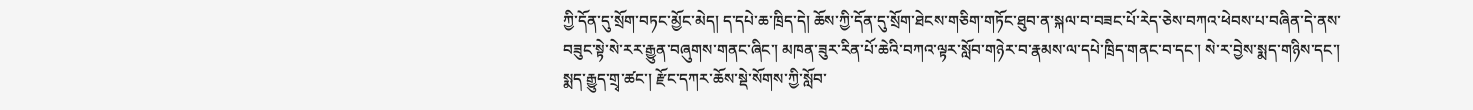ཀྱི་དོན་དུ་སྲོག་བཏང་མྱོང་མེད། ད་དཔེ་ཆ་ཁྲིད་དེ། ཆོས་ཀྱི་དོན་དུ་སྲོག་ཐེངས་གཅིག་གཏོང་ཐུབ་ན་སྐལ་བ་བཟང་པོ་རེད་ཅེས་བཀའ་ཕེབས་པ་བཞིན་དེ་ནས་བཟུང་སྟེ་སེ་རར་རྒྱུན་བཞུགས་གནང་ཞིང་། མཁན་ཟུར་རིན་པོ་ཆེའི་བཀའ་ལྟར་སློབ་གཉེར་བ་རྣམས་ལ་དཔེ་ཁྲིད་གནང་བ་དང་། སེ་ར་བྱེས་སྨད་གཉིས་དང་། སྨད་རྒྱུད་གྲྭ་ཚང་། རྫོང་དཀར་ཆོས་སྡེ་སོགས་ཀྱི་སློབ་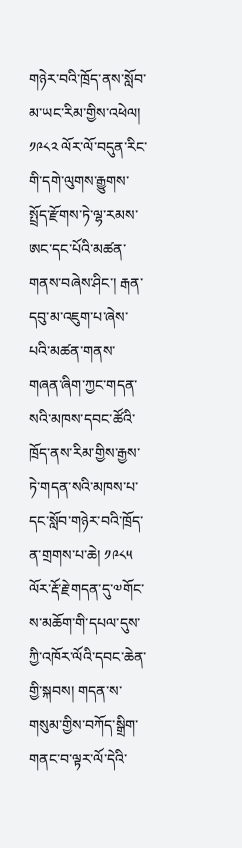གཉེར་བའི་ཁྲོད་ནས་སློབ་མ་ཡང་རིམ་གྱིས་འཕེལ། ༡༩༨༢ ལོར་ལོ་བདུན་རིང་གི་དགེ་ལུགས་རྒྱུགས་སྤྲོད་རྫོགས་ཏེ་ལྷ་རམས་ཨང་དང་པོའི་མཚན་གནས་བཞེས་ཤིང་། རྒན་དབུ་མ་འཇུག་པ་ཞེས་པའི་མཚན་གནས་གཞན་ཞིག་ཀྱང་གདན་སའི་མཁས་དབང་ཚོའི་ཁྲོད་ནས་རིམ་གྱིས་རྒྱས་ཏེ་གདན་སའི་མཁས་པ་དང་སློབ་གཉེར་བའི་ཁྲོད་ན་གྲགས་པ་ཆེ། ༡༩༨༥ ལོར་རྡོ་རྗེ་གདན་དུ་༧གོང་ས་མཆོག་གི་དཔལ་དུས་ཀྱི་འཁོར་ལོའི་དབང་ཆེན་གྱི་སྐབས། གདན་ས་གསུམ་གྱིས་བཀོད་སྒྲིག་གནང་བ་ལྟར་ལོ་དེའི་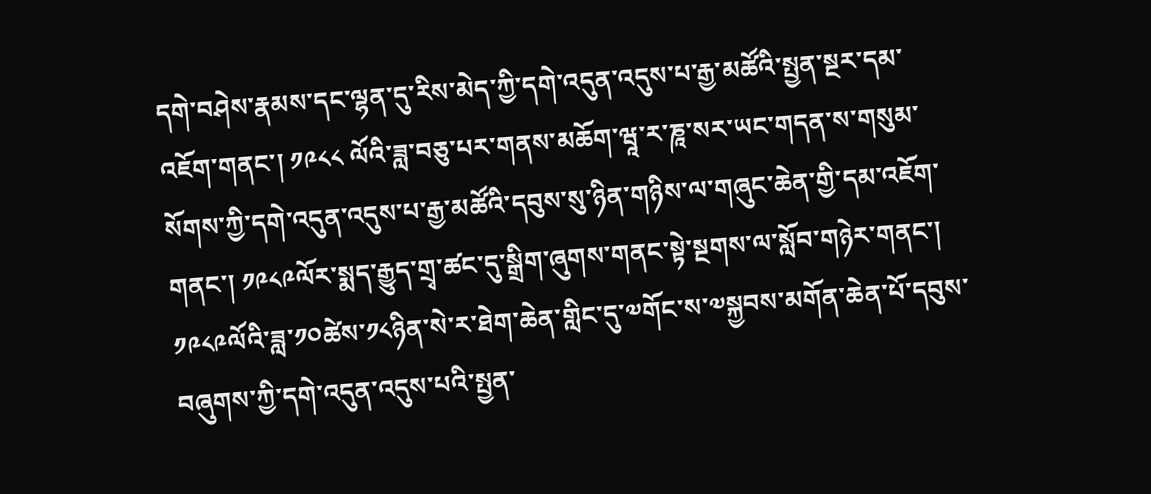དགེ་བཤེས་རྣམས་དང་ལྷན་དུ་རིས་མེད་ཀྱི་དགེ་འདུན་འདུས་པ་རྒྱ་མཚོའི་སྤྱན་སྔར་དམ་འཇོག་གནང་། ༡༩༨༨ ལོའི་ཟླ་བཅུ་པར་གནས་མཆོག་ཝཱ་ར་ཎཱ་སར་ཡང་གདན་ས་གསུམ་སོགས་ཀྱི་དགེ་འདུན་འདུས་པ་རྒྱ་མཚོའི་དབུས་སུ་ཉིན་གཉིས་ལ་གཞུང་ཆེན་གྱི་དམ་འཇོག་གནང་། ༡༩༨༩ལོར་སྨད་རྒྱུད་གྲྭ་ཚང་དུ་སྒྲིག་ཞུགས་གནང་སྟེ་སྔགས་ལ་སློབ་གཉེར་གནང་། ༡༩༨༩ལོའི་ཟླ་༡༠ཚེས་༡༨ཉིན་སེ་ར་ཐེག་ཆེན་གླིང་དུ་༧གོང་ས་༧སྐྱབས་མགོན་ཆེན་པོ་དབུས་བཞུགས་ཀྱི་དགེ་འདུན་འདུས་པའི་སྤྱན་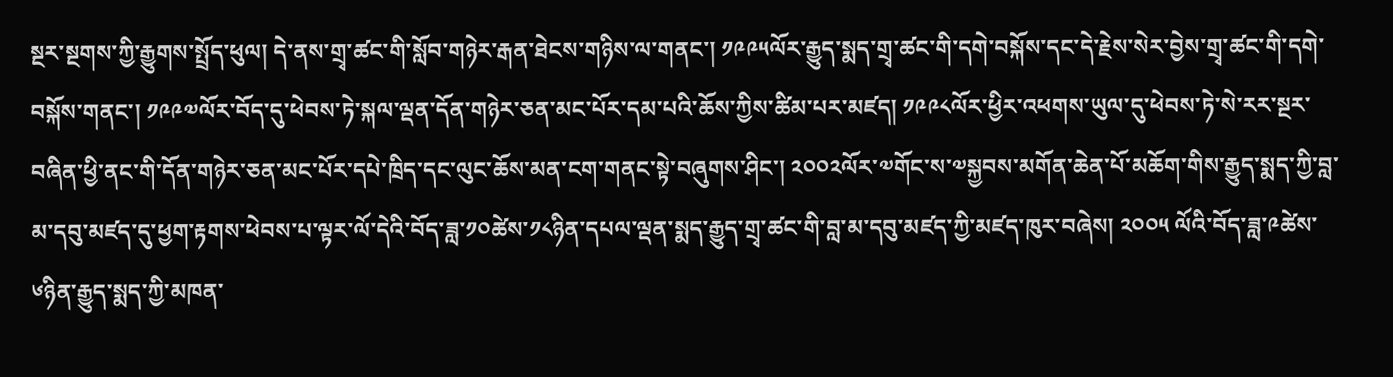སྔར་སྔགས་ཀྱི་རྒྱུགས་སྤྲོད་ཕུལ། དེ་ནས་གྲྭ་ཚང་གི་སློབ་གཉེར་རྒན་ཐེངས་གཉིས་ལ་གནང་། ༡༩༩༥ལོར་རྒྱུད་སྨད་གྲྭ་ཚང་གི་དགེ་བསྐོས་དང་དེ་རྗེས་སེར་བྱེས་གྲྭ་ཚང་གི་དགེ་བསྐོས་གནང་། ༡༩༩༧ལོར་བོད་དུ་ཕེབས་ཏེ་སྐལ་ལྡན་དོན་གཉེར་ཅན་མང་པོར་དམ་པའི་ཆོས་ཀྱིས་ཚིམ་པར་མཛད། ༡༩༩༨ལོར་ཕྱིར་འཕགས་ཡུལ་དུ་ཕེབས་ཏེ་སེ་རར་སྔར་བཞིན་ཕྱི་ནང་གི་དོན་གཉེར་ཅན་མང་པོར་དཔེ་ཁྲིད་དང་ལུང་ཆོས་མན་ངག་གནང་སྟེ་བཞུགས་ཤིང་། ༢༠༠༢ལོར་༧གོང་ས་༧སྐྱབས་མགོན་ཆེན་པོ་མཆོག་གིས་རྒྱུད་སྨད་ཀྱི་བླ་མ་དབུ་མཛད་དུ་ཕྱག་རྟགས་ཕེབས་པ་ལྟར་ལོ་དེའི་བོད་ཟླ་༡༠ཚེས་༡༨ཉིན་དཔལ་ལྡན་སྨད་རྒྱུད་གྲྭ་ཚང་གི་བླ་མ་དབུ་མཛད་ཀྱི་མཛད་ཁུར་བཞེས། ༢༠༠༥ ལོའི་བོད་ཟླ་༩ཚེས་༦ཉིན་རྒྱུད་སྨད་ཀྱི་མཁན་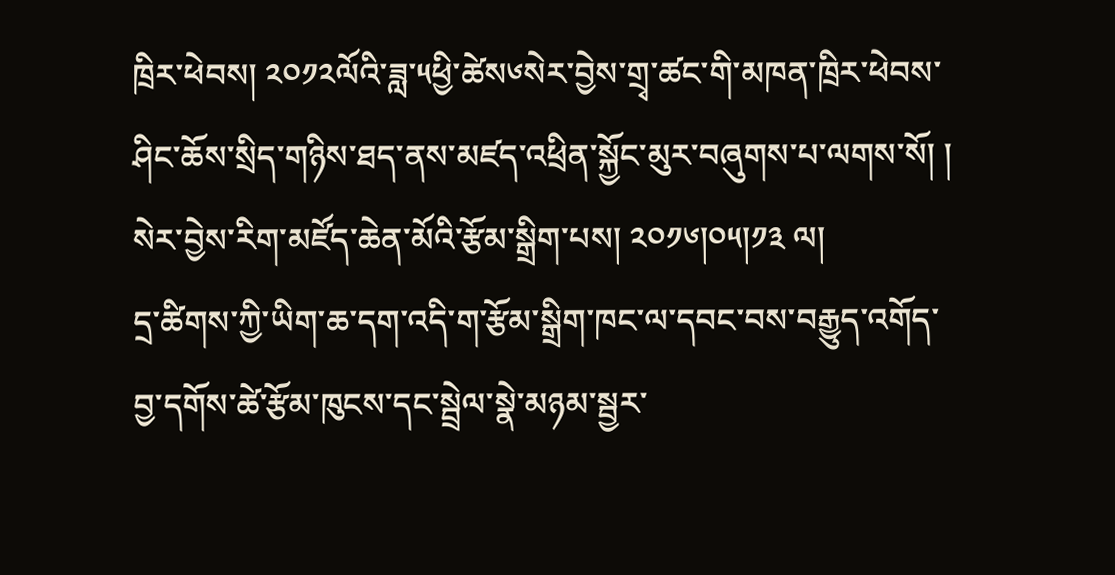ཁྲིར་ཕེབས། ༢༠༡༢ལོའི་ཟླ་༥ཕྱི་ཚེས༦སེར་བྱེས་གྲྭ་ཚང་གི་མཁན་ཁྲིར་ཕེབས་ཤིང་ཆོས་སྲིད་གཉིས་ཐད་ནས་མཛད་འཕྲིན་སྐྱོང་མུར་བཞུགས་པ་ལགས་སོ། །
སེར་བྱེས་རིག་མཛོད་ཆེན་མོའི་རྩོམ་སྒྲིག་པས། ༢༠༡༦།༠༥།༡༣ ལ།
དྲ་ཚིགས་ཀྱི་ཡིག་ཆ་དག་འདི་ག་རྩོམ་སྒྲིག་ཁང་ལ་དབང་བས་བརྒྱུད་འགོད་བྱ་དགོས་ཚེ་རྩོམ་ཁུངས་དང་སྦྲེལ་སྣེ་མཉམ་སྦྱར་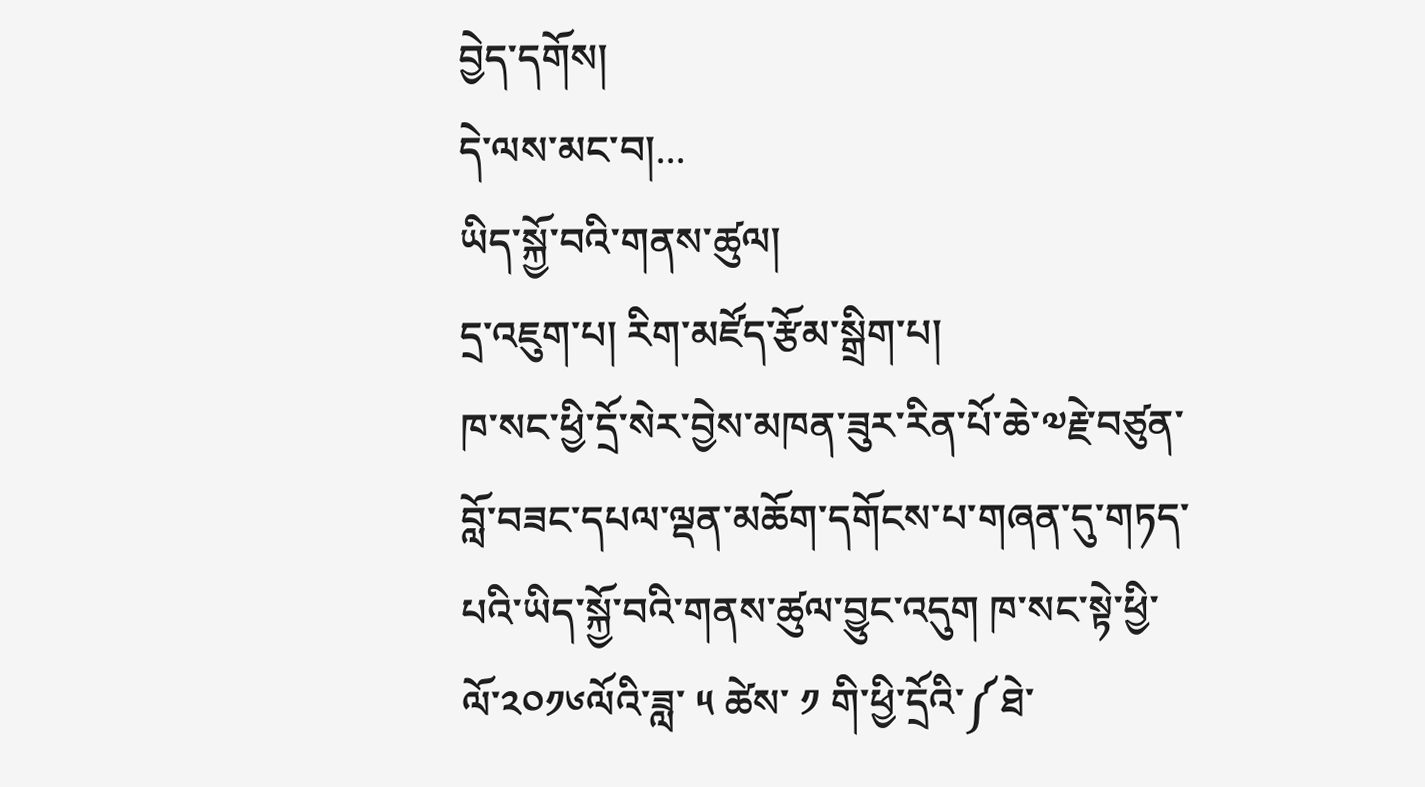བྱེད་དགོས།
དེ་ལས་མང་བ།...
ཡིད་སྐྱོ་བའི་གནས་ཚུལ།
དྲ་འཇུག་པ། རིག་མཛོད་རྩོམ་སྒྲིག་པ།
ཁ་སང་ཕྱི་དྲོ་སེར་བྱེས་མཁན་ཟུར་རིན་པོ་ཆེ་༧རྗེ་བཙུན་བློ་བཟང་དཔལ་ལྡན་མཆོག་དགོངས་པ་གཞན་དུ་གཏད་པའི་ཡིད་སྐྱོ་བའི་གནས་ཚུལ་བྱུང་འདུག ཁ་སང་སྟེ་ཕྱི་ལོ་༢༠༡༦ལོའི་ཟླ་ ༥ ཚེས་ ༡ གི་ཕྱི་དྲོའི་༼ཐེ་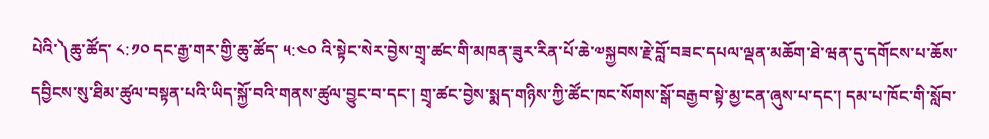པེའི་༽ཆུ་ཚོད་ ༨:༡༠ དང་རྒྱ་གར་གྱི་ཆུ་ཚོད་ ༥:༤༠ འི་སྟེང་སེར་བྱེས་གྲྭ་ཚང་གི་མཁན་ཟུར་རིན་པོ་ཆེ་༧སྐྱབས་རྗེ་བློ་བཟང་དཔལ་ལྡན་མཆོག་ཐེ་ཝན་དུ་དགོངས་པ་ཆོས་དབྱིངས་སུ་ཐིམ་ཚུལ་བསྟན་པའི་ཡིད་སྐྱོ་བའི་གནས་ཚུལ་བྱུང་བ་དང་། གྲྭ་ཚང་བྱེས་སྨད་གཉིས་ཀྱི་ཚོང་ཁང་སོགས་སྒོ་བརྒྱབ་སྟེ་མྱ་ངན་ཞུས་པ་དང་། དམ་པ་ཁོང་གི་སློབ་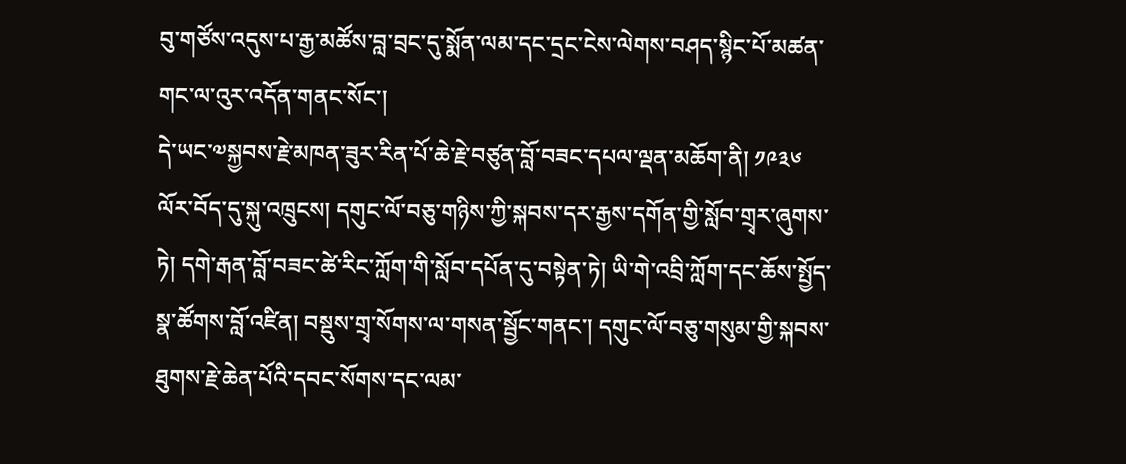བུ་གཙོས་འདུས་པ་རྒྱ་མཚོས་བླ་བྲང་དུ་སྨོན་ལམ་དང་དྲང་ངེས་ལེགས་བཤད་སྙིང་པོ་མཚན་གང་ལ་འུར་འདོན་གནང་སོང་།
དེ་ཡང་༧སྐྱབས་རྗེ་མཁན་ཟུར་རིན་པོ་ཆེ་རྗེ་བཙུན་བློ་བཟང་དཔལ་ལྡན་མཆོག་ནི། ༡༩༣༦ ལོར་བོད་དུ་སྐུ་འཁྲུངས། དགུང་ལོ་བཅུ་གཉིས་ཀྱི་སྐབས་དར་རྒྱས་དགོན་གྱི་སློབ་གྲྭར་ཞུགས་ཏེ། དགེ་རྒན་བློ་བཟང་ཚེ་རིང་ཀློག་གི་སློབ་དཔོན་དུ་བསྟེན་ཏེ། ཡི་གེ་འབྲི་ཀློག་དང་ཆོས་སྤྱོད་སྣ་ཚོགས་བློ་འཛིན། བསྡུས་གྲྭ་སོགས་ལ་གསན་སྦྱོང་གནང་། དགུང་ལོ་བཅུ་གསུམ་གྱི་སྐབས་ཐུགས་རྗེ་ཆེན་པོའི་དབང་སོགས་དང་ལམ་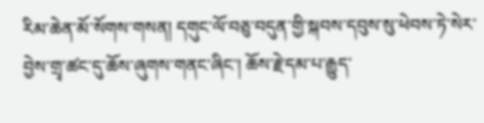རིམ་ཆེན་མོ་སོགས་གསན། དགུང་ལོ་བཅུ་བདུན་གྱི་སྐབས་དབུས་སུ་ཕེབས་ཏེ་སེར་བྱེས་གྲྭ་ཚང་དུ་ཆོས་ཞུགས་གནང་ཞིང་། ཆོས་རྗེ་དམ་པ་རྒྱུད་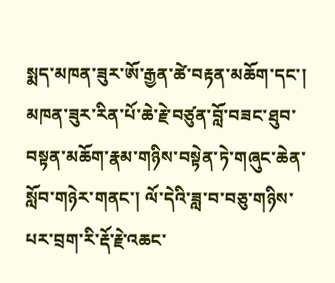སྨད་མཁན་ཟུར་ཨོ་རྒྱན་ཚེ་བརྟན་མཆོག་དང་། མཁན་ཟུར་རིན་པོ་ཆེ་རྗེ་བཙུན་བློ་བཟང་ཐུབ་བསྟན་མཆོག་རྣམ་གཉིས་བསྟེན་ཏེ་གཞུང་ཆེན་སློབ་གཉེར་གནང་། ལོ་དེའི་ཟླ་བ་བཅུ་གཉིས་པར་བྲག་རི་རྡོ་རྗེ་འཆང་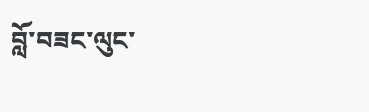བློ་བཟང་ལུང་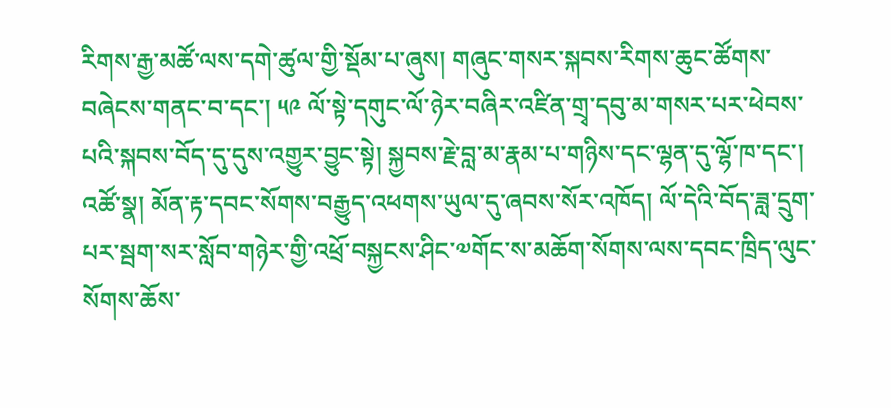རིགས་རྒྱ་མཚོ་ལས་དགེ་ཚུལ་གྱི་སྡོམ་པ་ཞུས། གཞུང་གསར་སྐབས་རིགས་ཆུང་ཚོགས་བཞེངས་གནང་བ་དང་། ༥༩ ལོ་སྟེ་དགུང་ལོ་ཉེར་བཞིར་འཛིན་གྲྭ་དབུ་མ་གསར་པར་ཕེབས་པའི་སྐབས་བོད་དུ་དུས་འགྱུར་བྱུང་སྟེ། སྐྱབས་རྗེ་བླ་མ་རྣམ་པ་གཉིས་དང་ལྷན་དུ་ལྷོ་ཁ་དང་། འཚོ་སྣ། མོན་རྟ་དབང་སོགས་བརྒྱུད་འཕགས་ཡུལ་དུ་ཞབས་སོར་འཁོད། ལོ་དེའི་བོད་ཟླ་དྲུག་པར་སྦག་སར་སློབ་གཉེར་གྱི་འཕྲོ་བསྐྱངས་ཤིང་༧གོང་ས་མཆོག་སོགས་ལས་དབང་ཁྲིད་ལུང་སོགས་ཆོས་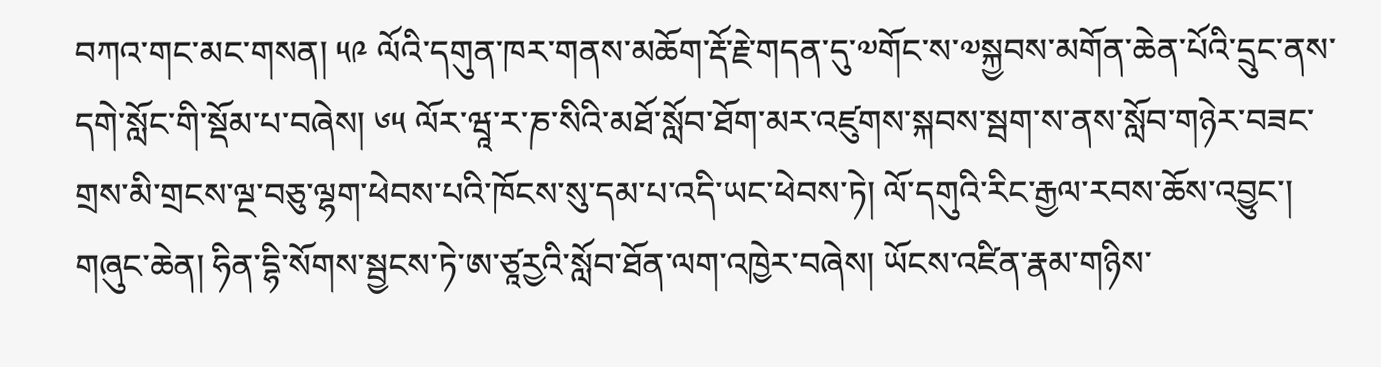བཀའ་གང་མང་གསན། ༥༩ ལོའི་དགུན་ཁར་གནས་མཆོག་རྡོ་རྗེ་གདན་དུ་༧གོང་ས་༧སྐྱབས་མགོན་ཆེན་པོའི་དྲུང་ནས་དགེ་སློང་གི་སྡོམ་པ་བཞེས། ༦༥ ལོར་ཝཱ་ར་ཎ་སིའི་མཐོ་སློབ་ཐོག་མར་འཛུགས་སྐབས་སྦག་ས་ནས་སློབ་གཉེར་བཟང་གྲས་མི་གྲངས་ལྔ་བཅུ་ལྷག་ཕེབས་པའི་ཁོངས་སུ་དམ་པ་འདི་ཡང་ཕེབས་ཏེ། ལོ་དགུའི་རིང་རྒྱལ་རབས་ཆོས་འབྱུང་། གཞུང་ཆེན། ཧིན་དྷི་སོགས་སྦྱངས་ཏེ་ཨ་ཙཱརྱའི་སློབ་ཐོན་ལག་འཁྱེར་བཞེས། ཡོངས་འཛིན་རྣམ་གཉིས་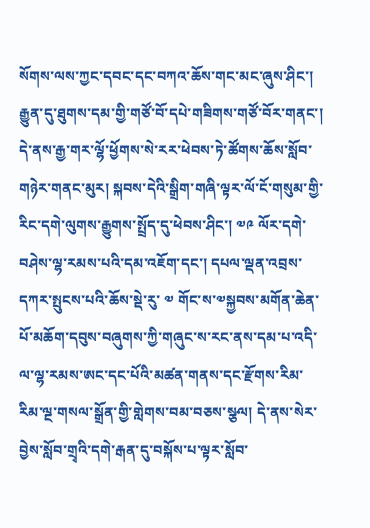སོགས་ལས་ཀྱང་དབང་དང་བཀའ་ཆོས་གང་མང་ཞུས་ཤིང་། རྒྱུན་དུ་ཐུགས་དམ་གྱི་གཙོ་བོ་དཔེ་གཟིགས་གཙོ་བོར་གནང་། དེ་ནས་རྒྱ་གར་ལྷོ་ཕྱོགས་སེ་རར་ཕེབས་ཏེ་ཚོགས་ཆོས་སློབ་གཉེར་གནང་མུར། སྐབས་དེའི་སྒྲིག་གཞི་ལྟར་ལོ་ངོ་གསུམ་གྱི་རིང་དགེ་ལུགས་རྒྱུགས་སྤྲོད་དུ་ཕེབས་ཤིང་། ༧༩ ལོར་དགེ་བཤེས་ལྷ་རམས་པའི་དམ་འཇོག་དང་། དཔལ་ལྡན་འབྲས་དཀར་སྤུངས་པའི་ཆོས་སྡེ་རུ་ ༧ གོང་ས་༧སྐྱབས་མགོན་ཆེན་པོ་མཆོག་དབུས་བཞུགས་ཀྱི་གཞུང་ས་རང་ནས་དམ་པ་འདི་ལ་ལྷ་རམས་ཨང་དང་པོའི་མཚན་གནས་དང་རྫོགས་རིམ་རིམ་ལྔ་གསལ་སྒྲོན་གྱི་གླེགས་བམ་བཅས་སྩལ། དེ་ནས་སེར་བྱེས་སློབ་གྲྭའི་དགེ་རྒན་དུ་བསྐོས་པ་ལྟར་སློབ་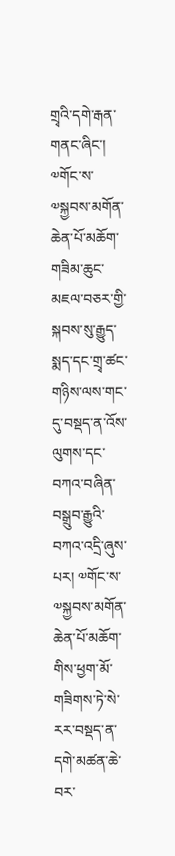གྲྭའི་དགེ་རྒན་གནང་ཞིང་། ༧གོང་ས་༧སྐྱབས་མགོན་ཆེན་པོ་མཆོག་གཟིམ་ཆུང་མཇལ་བཅར་གྱི་སྐབས་སུ་རྒྱུད་སྨད་དང་གྲྭ་ཚང་གཉིས་ལས་གང་དུ་བསྡད་ན་འོས་ལུགས་དང་བཀའ་བཞིན་བསྒྲུབ་རྒྱུའི་བཀའ་འདྲི་ཞུས་པར། ༧གོང་ས་༧སྐྱབས་མགོན་ཆེན་པོ་མཆོག་གིས་ཕྱག་མོ་གཟིགས་ཏེ་སེ་རར་བསྡད་ན་དགེ་མཚན་ཆེ་བར་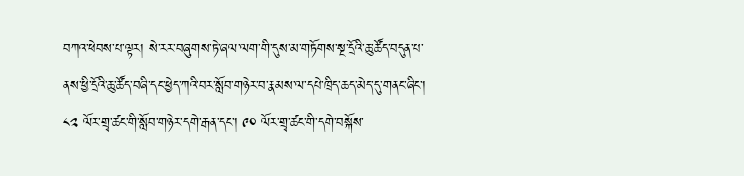བཀའ་ཕེབས་པ་ལྟར། སེ་རར་བཞུགས་ཏེ་ཞལ་ལག་གི་དུས་མ་གཏོགས་སྔ་དྲོའི་ཆུ་ཚོད་བདུན་པ་ནས་ཕྱི་དྲོའི་ཆུ་ཚོད་བཞི་དང་ཕྱེད་ཀའི་བར་སློབ་གཉེར་བ་རྣམས་ལ་དཔེ་ཁྲིད་ཆད་མེད་དུ་གནང་ཞིང་། ༨༢ ལོར་གྲྭ་ཚང་གི་སློབ་གཉེར་དགེ་རྒན་དང་། ༩༠ ལོར་གྲྭ་ཚང་གི་དགེ་བསྐོས་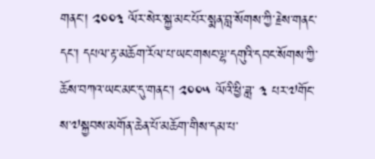གནང་། ༢༠༠༣ ལོར་སེར་སྐྱ་མང་པོར་སྨན་བླ་སོགས་ཀྱི་རྗེས་གནང་དང་། དཔལ་རྟ་མཆོག་རོལ་པ་ཡང་གསང་ལྷ་དགུའི་དབང་སོགས་ཀྱི་ཆོས་བཀའ་ཡང་མང་དུ་གནང་། ༢༠༠༥ ལོའི་ཕྱི་ཟླ་ ༣ པར་༧གོང་ས་༧སྐྱབས་མགོན་ཆེན་པོ་མཆོག་གིས་དམ་པ་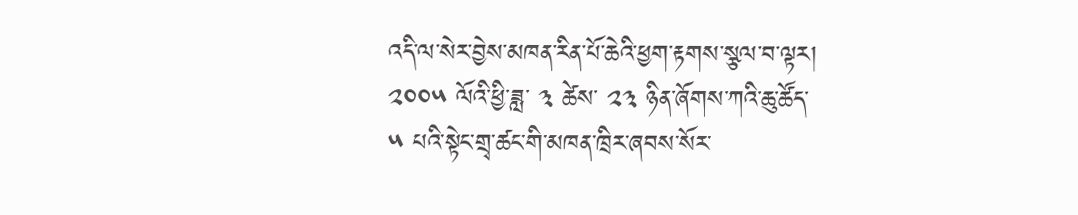འདི་ལ་སེར་བྱེས་མཁན་རིན་པོ་ཆེའི་ཕྱག་རྟགས་སྩལ་བ་ལྟར། ༢༠༠༥ ལོའི་ཕྱི་ཟླ་ ༣ ཚེས་ ༢༣ ཉིན་ཞོགས་ཀའི་ཆུ་ཚོད་ ༥ པའི་སྟེང་གྲྭ་ཚང་གི་མཁན་ཁྲིར་ཞབས་སོར་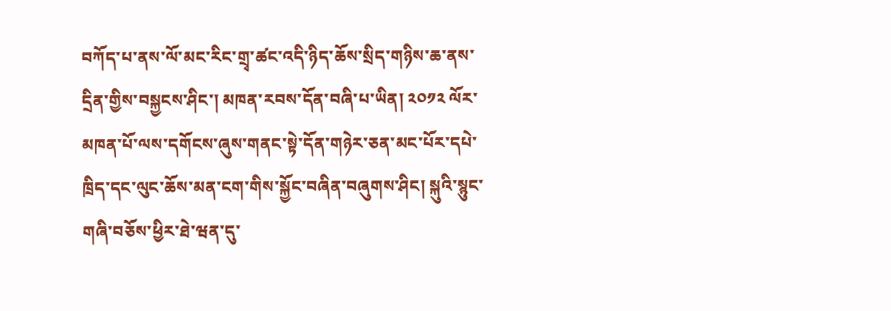བཀོད་པ་ནས་ལོ་མང་རིང་གྲྭ་ཚང་འདི་ཉིད་ཆོས་སྲིད་གཉིས་ཆ་ནས་དྲིན་གྱིས་བསྐྱངས་ཤིང་། མཁན་རབས་དོན་བཞི་པ་ཡིན། ༢༠༡༢ ལོར་མཁན་པོ་ལས་དགོངས་ཞུས་གནང་སྟེ་དོན་གཉེར་ཅན་མང་པོར་དཔེ་ཁྲིད་དང་ལུང་ཆོས་མན་ངག་གིས་སྐྱོང་བཞིན་བཞུགས་ཤིང། སྐུའི་སྙུང་གཞི་བཅོས་ཕྱིར་ཐེ་ཝན་དུ་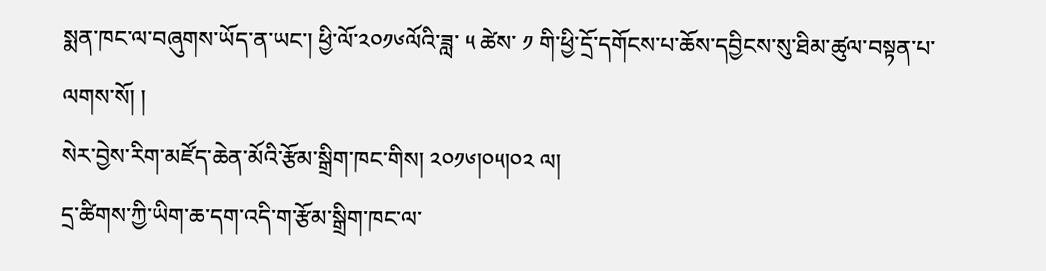སྨན་ཁང་ལ་བཞུགས་ཡོད་ན་ཡང་། ཕྱི་ལོ་༢༠༡༦ལོའི་ཟླ་ ༥ ཚེས་ ༡ གི་ཕྱི་དྲོ་དགོངས་པ་ཆོས་དབྱིངས་སུ་ཐིམ་ཚུལ་བསྟན་པ་ལགས་སོ། །
སེར་བྱེས་རིག་མཛོད་ཆེན་མོའི་རྩོམ་སྒྲིག་ཁང་གིས། ༢༠༡༦།༠༥།༠༢ ལ།
དྲ་ཚིགས་ཀྱི་ཡིག་ཆ་དག་འདི་ག་རྩོམ་སྒྲིག་ཁང་ལ་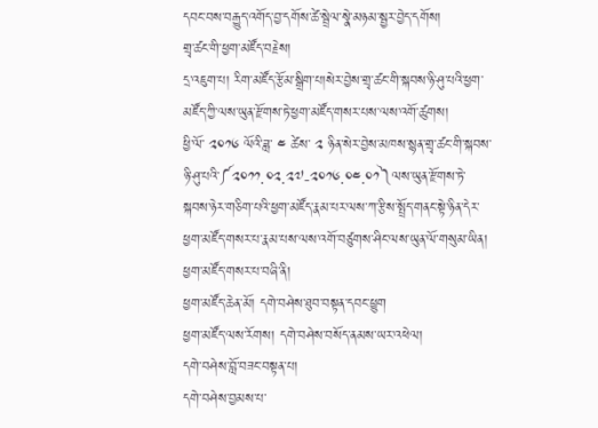དབང་བས་བརྒྱུད་འགོད་བྱ་དགོས་ཚེ་སྦྲེལ་སྣེ་མཉམ་སྦྱར་བྱེད་དགོས།
གྲྭ་ཚང་གི་ཕྱག་མཛོད་བརྗེས།
དྲ་འཇུག་པ། རིག་མཛོད་རྩོམ་སྒྲིག་པ།སེར་བྱེས་གྲྭ་ཚང་གི་སྐབས་ཉི་ཤུ་པའི་ཕྱག་མཛོད་ཀྱི་ལས་ཡུན་རྫོགས་ཏེ་ཕྱག་མཛོད་གསར་པས་ལས་འགོ་ཚུགས།
ཕྱི་ལོ་ ༢༠༡༦ ལོའི་ཟླ་ ༤ ཚེས་ ༢ ཉིན་སེར་བྱེས་མཁས་སྙན་གྲྭ་ཚང་གི་སྐབས་ཉི་ཤུ་པའི་༼༢༠༡༡.༠༢.༢༧-༢༠༡༦.༠༤.༠༡༽ལས་ཡུན་རྫོགས་ཏེ་སྐབས་ཉེར་གཅིག་པའི་ཕྱག་མཛོད་རྣམ་པར་ལས་ཀ་རྩིས་སྤྲོད་གནང་སྟེ་ཉིན་དེར་ཕྱག་མཛོད་གསར་པ་རྣམ་པས་ལས་འགོ་བཙུགས་ཤིང་ལས་ཡུན་ལོ་གསུམ་ཡིན།
ཕྱག་མཛོད་གསར་པ་བཞི་ནི།
ཕྱག་མཛོད་ཆེན་མོ། དགེ་བཤེས་ཐུབ་བསྟན་དབང་ཕྱུག
ཕྱག་མཛོད་ལས་རོགས། དགེ་བཤེས་བསོད་ནམས་ཡར་འཕེལ།
དགེ་བཤེས་བློ་བཟང་བསྟན་པ།
དགེ་བཤེས་བྱམས་པ་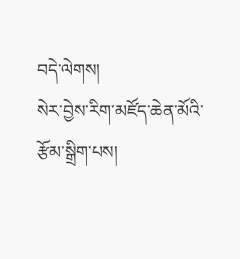བདེ་ལེགས།
སེར་བྱེས་རིག་མཛོད་ཆེན་མོའི་རྩོམ་སྒྲིག་པས།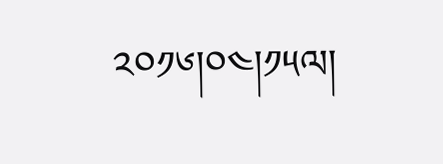༢༠༡༦།༠༤།༡༥ལ།